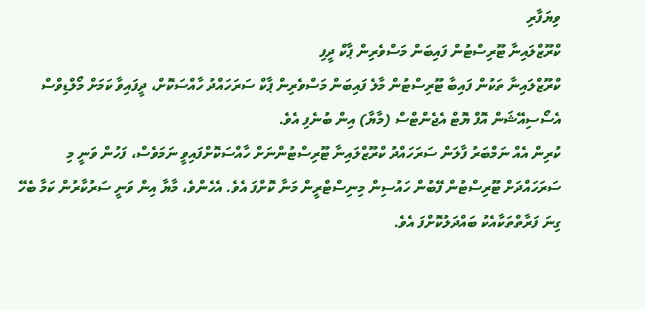ވިޔަފާރި
ކްރޫޒްލައިނާ ޓޫރިސްޓުން ފައިބަން މަސްވެރިން ޕާކް ދީފި
ކްރޫޒްލައިނާ ތަކުން ފައިބާ ޓޫރިސްޓުން މާލެ ފައިބަން މަސްވެރިން ޕާކް ސަރަހައްދު ހާއްސަކޮށް، ދީފައިވާ ކަމަށް މޯލްޑިވްސް އެސޯސިއޭޝަން އޮފް ޔޮޓް އެޖެންޓްސް (މާޔާ) އިން ބުނެފި އެވެ.
ކުރިން އެއް ނަމްބަރު ފާލަން ސަރަހައްދު ކްރޫޒްލައިނާ ޓޫރިސްޓުންނަށް ހާއްސަކޮށްފައިވީ ނަމަވެސް، ފަހުން ވަނީ މި ސަރަހައްދަށް ޓޫރިސްޓުން ފޭބުން ހައުސިން މިނިސްޓްރީން މަނާ ކޮށްފަ އެވެ. އެހެންވެ، މާޔާ އިން ވަނީ ސަރުކާރުން ކަމާ ބެހޭ ގިނަ ފަރާތްތަކާއެކު ބައްދަލުކޮށްފަ އެވެ.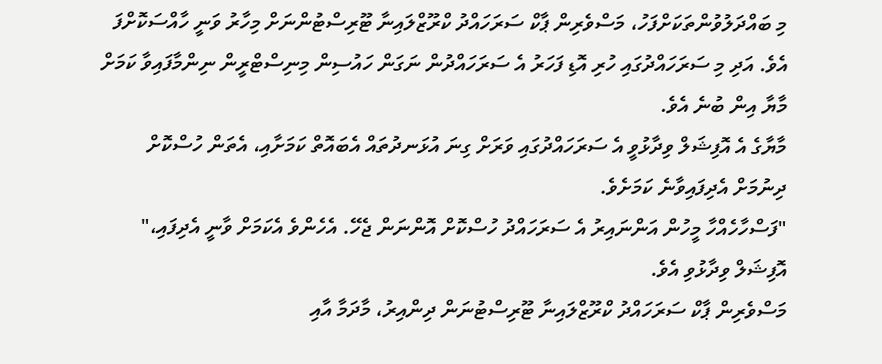މި ބައްދަލުވުންތަކަށްފަހު، މަސްވެރިން ޕާކް ސަރަހައްދު ކްރޫޒްލައިނާ ޓޫރިސްޓުންނަށް މިހާރު ވަނީ ހާއްސަކޮށްފަ އެވެ. އަދި މި ސަރަހައްދުގައި ހުރި އޮޑި ފަހަރު އެ ސަރަހައްދުން ނަގަން ހައުސިން މިނިސްޓްރީން ނިންމާފައިވާ ކަމަށް މާޔާ އިން ބުނެ އެވެ.
މާޔާގެ އެ އޮފިޝަލް ވިދާޅުވީ އެ ސަރަހައްދުގައި ވަރަށް ގިނަ އުޅަނދުތައް އެބައޮތް ކަމަށާއި، އެތަން ހުސްކޮށް ދިނުމަށް އެދިފައިވާނެ ކަމަށެވެ.
"ފަސްހާހެއްހާ މީހުން އަންނައިރު އެ ސަރަހައްދު ހުސްކޮށް އޮންނަން ޖެހޭ. އެހެންވެ އެކަމަށް ވާނީ އެދިފައި،" އޮފިޝަލް ވިދާޅުވި އެވެ.
މަސްވެރިން ޕާކް ސަރަހައްދު ކްރޫޒްލައިނާ ޓޫރިސްޓުނަން ދިންއިރު، މާދަމާ އާއި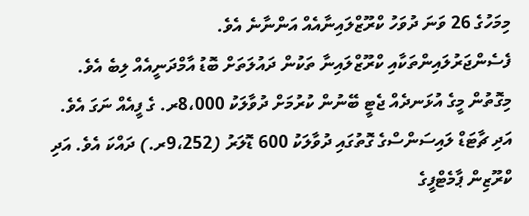މިމަހުގެ 26 ވަނަ ދުވަހު ކްރޫޒްލައިނާއެއް އަންނާނެ އެވެ.
ފެސެންޖަރުލައިންތަކާއި ކްރޫޒްލައިނާ ތަކުން ދައުލަތަށް ބޮޑު އާމްދަނީއެއް ލިބެ އެވެ. މިގޮތުން މީގެ އުޅަނދެއް ޖެޓީ ބޭނުން ކުރުމަށް ދުވާލަކު 8،000ރ. ގެ ފީއެއް ނަގަ އެވެ. އަދި ޗާޓަޑް ލައިސަންސްގެ ގޮތުގައި ދުވާލަކު 600 ޑޮލަރު (9،252ރ.) ދައްކަ އެވެ. އަދި ކްރޫޒިން ޕާމެޓްފީގެ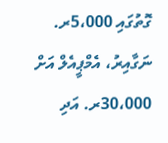ގޮތުގައި 5،000ރ. ނަގާއިރު، އެމްޕީއެލް އަށް 30،000ރ. އަދި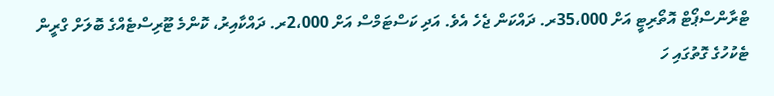ޓްރާންސްޕޯޓް އޮތޯރިޓީ އަށް 35،000ރ. ދައްކަން ޖެހެ އެވެ. އަދި ކަސްޓަމްސް އަށް 2،000ރ. ދައްކާއިރު، ކޮންމެ ޓޫރިސްޓެއްގެ ބޮލަށް ގްރީން ޓެކުހުގެ ގޮތުގައި ހަ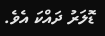ޑޮލަރު ދައްކަ އެވެ.